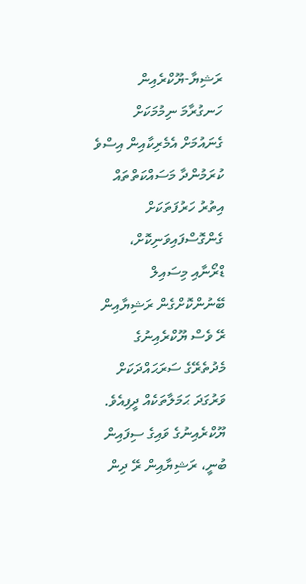ރަޝިޔާ-ޔޫކްރެއިން ހަނގުރާމަ ނިމުމަކަށް ގެނައުމަށް އެމެރިކާއިން އިސްވެ ކުރަމުންދާ މަސައްކަތްތައް އިތުރު ހަރުފަތަކަށް ގެންގޮސްފައިވަނިކޮށް، ޑްރޯނާއި މިސައިލް ބޭނުންކޮށްގެން ރަޝިޔާއިން ރޭ ވެސް ޔޫކްރެއިނުގެ މެދުތެރޭގެ ސަރަޙައްދަކަށް ވަރުގަދަ ޙަމަލާތަކެއް ދީފިއެވެ.
ޔޫކްރެއިނުގެ ވައިގެ ސިފައިން ބުނީ، ރަޝިޔާއިން ރޭ ދިން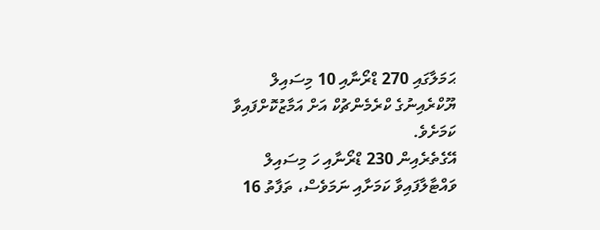ޙަމަލާގައި 270 ޑްރޯނާއި 10 މިސައިލް ޔޫކްރެއިނުގެ ކްރެމެންޗުކް އަށް އަމާޒުކޮށްފައިވާ ކަމަށެވެ.
އޭގެތެރެއިން 230 ޑްރޯނާއި ހަ މިސައިލް ވައްޓާލާފައިވާ ކަމަށާއި ނަމަވެސް، ތަފާތު 16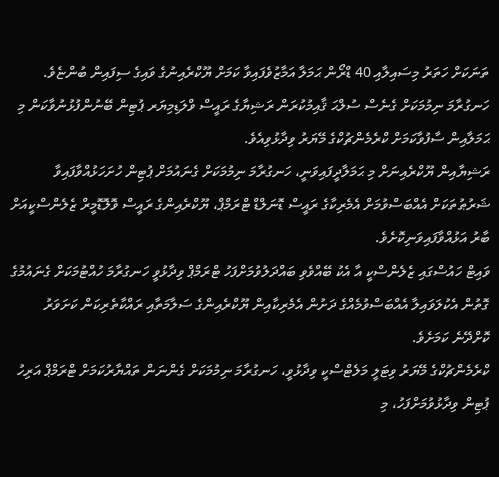ތަނަކަށް ހަތަރު މިސައިލާއި 40 ޑްރޯން ޙަމަލާ އަމާޒުވެފައިވާ ކަމަށް ޔޫކްރެއިނުގެ ވައިގެ ސިފައިން ބުންޏެވެ.
ހަނގުރާމަ ނިމުމަކަށް ގެނެސް ސުލްޙަ ޤާއިމުކުރަން ރަޝިޔާގެ ރައީސް ވްލަޑިމިޔަރ ޕުޓިން ބޭނުންފުޅުނުވާކަން މި ޙަމަލާއިން ސާފުވާކަމަށް ކްރެމެންޗުކްގެ މޭޔަރު ވިދާޅުވިއެވެ.
ރަޝިޔާއިން ޔޫކްރެއިނަށް މި ޙަމަލާދީފައިވަނީ، ހަނގުރާމަ ނިމުމަކަށް ގެނައުމަށް ޕުޓިން ހުށަހަޅުއްވާފައިވާ ޝަރުޠުތަކަށް އެއްބަސްވުމަށް އެމެރިކާގެ ރައީސް ޑޮނަލްޑް ޓްރަމްޕް، ޔޫކްރެއިންގެ ރައީސް ވޮލޮޑޮމީރް ޒެލެންސްކީއަށް ބާރު އަޅުއްވާފައިވަނިކޮށެވެ.
ވައިޓް ހައުސްގައި ޒެލެންސްކީ އާ އެކު ބޭއްވެވި ބައްދަލުވުމަށްފަހު ޓްރަމްޕް ވިދާޅުވީ ހަނގުރާމަ ހުއްޓުމަކަށް ގެނައުމުގެ ގޮތުން އެކުލަވައިލާ އެއްބަސްވުމެއްގެ ދަށުން އެމެރިކާއިން ޔޫކްރެއިންގެ ސަލާމަތާއި ރައްކާތެރިކަން ކަށަވަރު ކޮށްދޭނެ ކަމަށެވެ.
ކްރެމެންޗުކްގެ މޭޔަރު ވިޓަލީ މަލެޓްސްކީ ވިދާޅުވީ، ހަނގުރާމަ ނިމުމަކަށް ގެންނަން ތައްޔާރުކަމަށް ޓްރަމްޕް އަރިހު ޕުޓިން ވިދާޅުވުމަށްފަހު، މި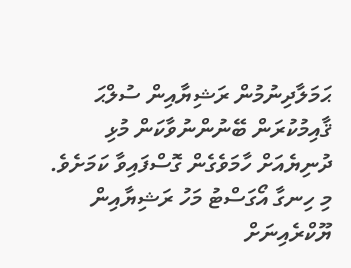ޙަމަލާދިނުމުން ރަޝިޔާއިން ސުލްޙަ ޤާއިމުކުރަން ބޭނުންނުވާކަން މުޅި ދުނިޔެއަށް ހާމަވެގެން ގޮސްފައިވާ ކަމަށެވެ.
މި ހިނގާ އޯގަސްޓު މަހު ރަޝިޔާއިން ޔޫކްރެއިނަށް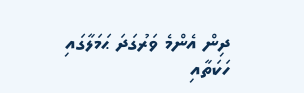ދިން އެންމެ ވަރުގަދަ ޙަމަލާގައި ހަކަތާއި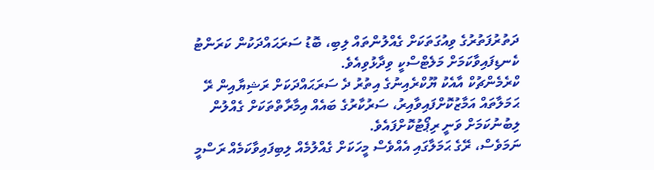ދަތުރުފަތުރުގެ ވިއުގަތަކަށް ގެއްލުންތައް ލިބި، ބޮޑު ސަރަޙައްދަކުން ކަރަންޓު ކެނޑިފައިވާކަމަށް މަލެޓްސްކީ ވިދާޅުވިއެވެ.
ކްރެމެންޗުކް އާއެކު ޔޫކްރެއިނުގެ އިތުރު ދެ ސަރަޙައްދަކަށް ރަޝިޔާއިން ރޭ ޙަމަލާތައް އަމާޒުކޮށްފައިވާއިރު، ސަރުކާރުގެ ބައެއް އިމާރާތްތަކަށް ގެއްލުން ލިބުނުކަމަށް ވަނީ ރިޕޯޓުކޮށްފައެވެ.
ނަމަވެސް، ރޭގެ ޙަމަލާގައި އެއްވެސް މީހަކަށް ގެއްލުމެއް ލިބިފައިވާކަމެއް ރަސްމީ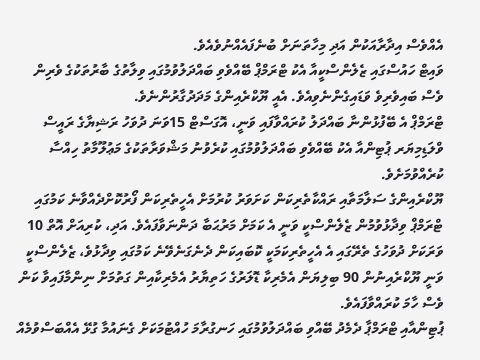އެއްވެސް އިދާރާއަކުން އަދި މިހާތަނަށް ބުނެފައެއްނުވެއެވެ.
ވައިޓް ހައުސްގައި ޒެލެންސްކީއާ އެކު ޓްރަމްޕް ބޭއްވެވި ބައްދަލުވުމުގައި ވިލާތުގެ ބާރުތަކުގެ ވެރިން ވެސް ބައިވެރިވެ ވަޑައިގެންނެވިއެވެ. އެއީ ޔޫކްރެއިންގެ މަދަދުގާރުންނެވެ.
ޓްރަމްޕް އެ ބޭފުޅުންނާ ބައްދަލު ކުރައްވާފައި ވަނީ، އޮގަސްޓް 15ވަނަ ދުވަހު ރަޝިޔާގެ ރައީސް ވްލަޑިމިޔަރ ޕުޓިންއާ އެކު ބޭއްވެވި ބައްދަލުވުމުގައި ކުރެވުނު މަޝްވަރާތަކުގެ މަޢުލޫމާތު ހިއްސާ ކުރެއްވުމަށެވެ.
ޔޫކްރެއިންގެ ސަލާމަތާއި ރައްކާތެރިކަން ކަށަވަރު ކުރުމަށް އެހީތެރިކަން ފޯރުކޮށްދެއްވާނެ ކަމުގައި ޓްރަމްޕް ވިދާޅުވުމުން ޒެލެންސްކީ ވަނީ އެ ކަމަށް މަރުޙަބާ ދަންނަވާފައެވެ. އަދި، ކުރިއަށް އޮތް 10 ވަރަކަށް ދުވަހުގެ ތެރޭގައި އެ އެހީތެރިކަމަކީ ކޮބައިކަން ދެނެގަނެވޭނެ ކަމުގައި ވިދާޅުވެ، ޒެލެންސްކީ ވަނީ ޔޫކްރެއިނުން 90 ބިލިޔަން އެމެރިކާ ޑޮލަރުގެ ހަތިޔާރު އެމެރިކާއިން ގަތުމަށް ނިންމާފައިވާ ކަން ވެސް ހާމަ ކުރައްވާފައެވެ.
ޕުޓިންއާއި ޓްރަމްޕާ ދެމެދު ބޭއްވި ބައްދަލުވުމުގައި ހަނގުރާމަ ހުއްޓުމަކަށް ގެނައުމާ ގުޅޭ އެއްބަސްވުމެއް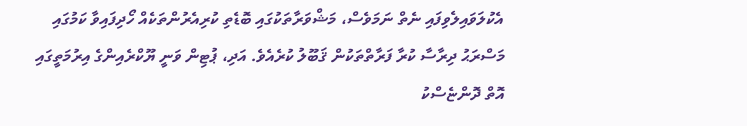އެކުލަވައިލެވިފައި ނެތް ނަމަވެސް، މަޝްވަރާތަކުގައި ބޮޑެތި ކުރިއެރުންތަކެއް ހޯދިފައިވާ ކަމުގައި މަސްރަޙު ދިރާސާ ކުރާ ފަރާތްތަކުން ޤަބޫލު ކުރެއެވެ. އަދި، ޕުޓިން ވަނީ ޔޫކްރެއިންގެ އިރުމަތީގައި އޮތް ދޮންޏެސްކު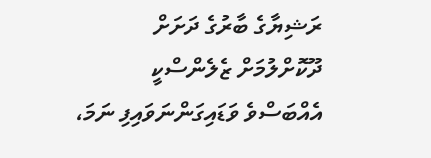ރަޝިޔާގެ ބާރުގެ ދަށަށް ދޫކޮށްލުމަށް ޒެލެންސްކީ އެއްބަސްވެ ވަޑައިގަންނަވައިފި ނަމަ،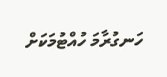ހަނގުރާމަ ހުއްޓުމަކަށް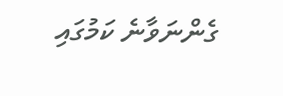ގެންނަވާނެ ކަމުގައި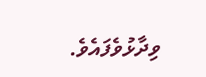ވިދާޅުވެފައެވެ.